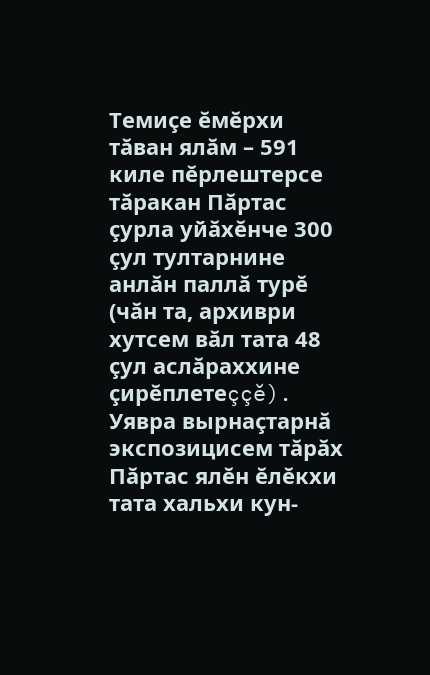Темиçе ĕмĕрхи тăван ялăм – 591 киле пĕрлештерсе тăракан Пăртас çурла уйăхĕнче 300 çул тултарнине анлăн паллă турĕ (чăн та, архиври хутсем вăл тата 48 çул аслăраххине çирĕплетеççĕ). Уявра вырнаçтарнă экспозицисем тăрăх Пăртас ялĕн ĕлĕкхи тата хальхи кун-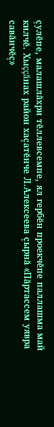çулĕпе, малашлăхри тĕллевсемпе, ял гербĕн проекчĕпе паллашма май килчĕ. Хыççăнах район хаçатĕнче Л.Алексеева çырнă «Пăртассем уявра савăнчĕç»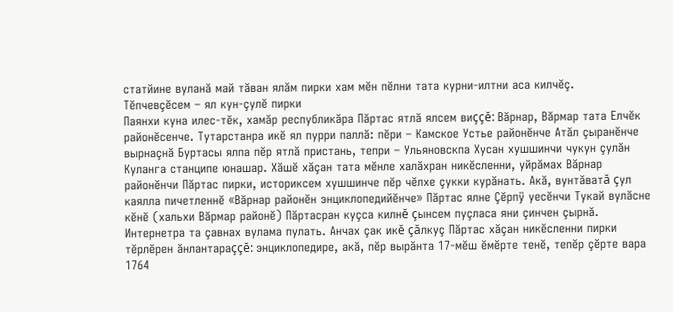статйине вуланă май тăван ялăм пирки хам мĕн пĕлни тата курни-илтни аса килчĕç.
Тĕпчевçĕсем – ял кун-çулĕ пирки
Паянхи куна илес-тĕк, хамăр республикăра Пăртас ятлă ялсем виççĕ: Вăрнар, Вăрмар тата Елчĕк районĕсенче. Тутарстанра икĕ ял пурри паллă: пĕри – Камское Устье районĕнче Атăл çыранĕнче вырнаçнă Буртасы ялпа пĕр ятлă пристань, тепри – Ульяновскпа Хусан хушшинчи чукун çулăн Куланга станципе юнашар. Хăшĕ хăçан тата мĕнле халăхран никĕсленни, уйрăмах Вăрнар районĕнчи Пăртас пирки, историксем хушшинче пĕр чĕлхе çукки курăнать. Акă, вунтăватă çул каялла пичетленнĕ «Вăрнар районĕн энциклопедийĕнче» Пăртас ялне Çĕрпÿ уесĕнчи Тукай вулăсне кĕнĕ (хальхи Вăрмар районĕ) Пăртасран куçса килнĕ çынсем пуçласа яни çинчен çырнă. Интернетра та çавнах вулама пулать. Анчах çак икĕ çăлкуç Пăртас хăçан никĕсленни пирки тĕрлĕрен ăнлантараççĕ: энциклопедире, акă, пĕр вырăнта 17-мĕш ĕмĕрте тенĕ, тепĕр çĕрте вара 1764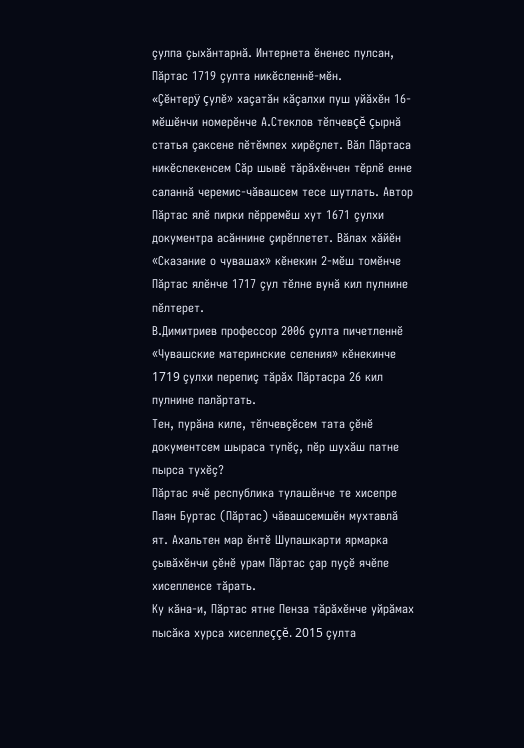çулпа çыхăнтарнă. Интернета ĕненес пулсан, Пăртас 1719 çулта никĕсленнĕ-мĕн.
«Çĕнтерÿ çулĕ» хаçатăн кăçалхи пуш уйăхĕн 16-мĕшĕнчи номерĕнче А.Стеклов тĕпчевçĕ çырнă статья çаксене пĕтĕмпех хирĕçлет. Вăл Пăртаса никĕслекенсем Сăр шывĕ тăрăхĕнчен тĕрлĕ енне саланнă черемис-чăвашсем тесе шутлать. Автор Пăртас ялĕ пирки пĕрремĕш хут 1671 çулхи документра асăннине çирĕплетет. Вăлах хăйĕн «Сказание о чувашах» кĕнекин 2-мĕш томĕнче Пăртас ялĕнче 1717 çул тĕлне вунă кил пулнине пĕлтерет.
В.Димитриев профессор 2006 çулта пичетленнĕ «Чувашские материнские селения» кĕнекинче 1719 çулхи перепиç тăрăх Пăртасра 26 кил пулнине палăртать.
Тен, пурăна киле, тĕпчевçĕсем тата çĕнĕ документсем шыраса тупĕç, пĕр шухăш патне пырса тухĕç?
Пăртас ячĕ республика тулашĕнче те хисепре
Паян Буртас (Пăртас) чăвашсемшĕн мухтавлă ят. Ахальтен мар ĕнтĕ Шупашкарти ярмарка çывăхĕнчи çĕнĕ урам Пăртас çар пуçĕ ячĕпе хисепленсе тăрать.
Ку кăна-и, Пăртас ятне Пенза тăрăхĕнче уйрăмах пысăка хурса хисеплеççĕ. 2015 çулта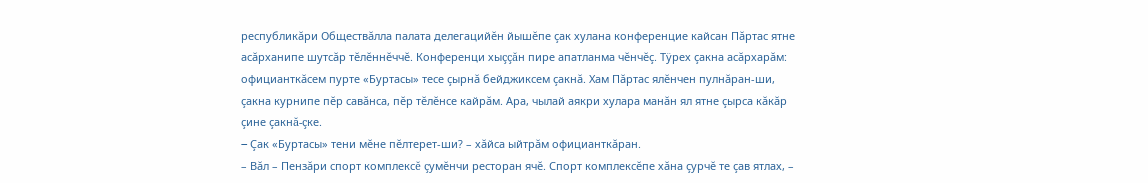республикăри Обществăлла палата делегацийĕн йышĕпе çак хулана конференцие кайсан Пăртас ятне асăрханипе шутсăр тĕлĕннĕччĕ. Конференци хыççăн пире апатланма чĕнчĕç. Тÿрех çакна асăрхарăм: официанткăсем пурте «Буртасы» тесе çырнă бейджиксем çакнă. Хам Пăртас ялĕнчен пулнăран-ши, çакна курнипе пĕр савăнса, пĕр тĕлĕнсе кайрăм. Ара, чылай аякри хулара манăн ял ятне çырса кăкăр çине çакнă-çке.
– Çак «Буртасы» тени мĕне пĕлтерет-ши? – хăйса ыйтрăм официанткăран.
– Вăл – Пензăри спорт комплексĕ çумĕнчи ресторан ячĕ. Спорт комплексĕпе хăна çурчĕ те çав ятлах, –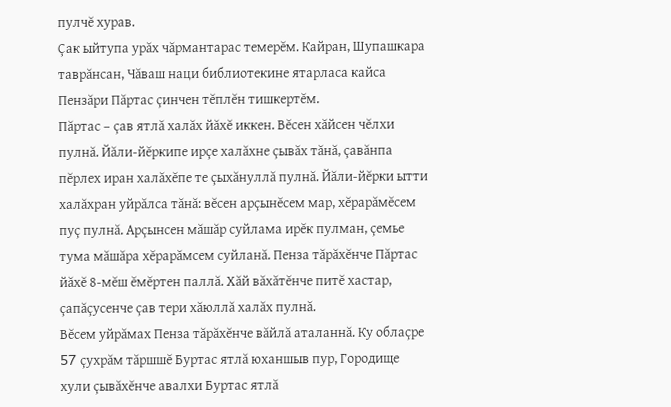пулчĕ хурав.
Çак ыйтупа урăх чăрмантарас темерĕм. Кайран, Шупашкара таврăнсан, Чăваш наци библиотекине ятарласа кайса Пензăри Пăртас çинчен тĕплĕн тишкертĕм.
Пăртас – çав ятлă халăх йăхĕ иккен. Вĕсен хăйсен чĕлхи пулнă. Йăли-йĕркипе ирçе халăхне çывăх тăнă, çавăнпа пĕрлех иран халăхĕпе те çыхăнуллă пулнă. Йăли-йĕрки ытти халăхран уйрăлса тăнă: вĕсен арçынĕсем мар, хĕрарăмĕсем пуç пулнă. Арçынсен мăшăр суйлама ирĕк пулман, çемье тума мăшăра хĕрарăмсем суйланă. Пенза тăрăхĕнче Пăртас йăхĕ 8-мĕш ĕмĕртен паллă. Хăй вăхăтĕнче питĕ хастар, çапăçусенче çав тери хăюллă халăх пулнă.
Вĕсем уйрăмах Пенза тăрăхĕнче вăйлă аталаннă. Ку облаçре 57 çухрăм тăршшĕ Буртас ятлă юханшыв пур, Городище хули çывăхĕнче авалхи Буртас ятлă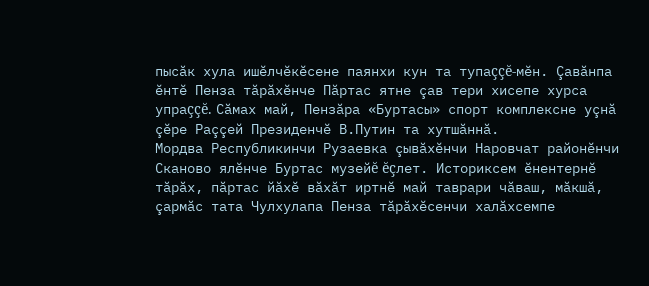пысăк хула ишĕлчĕкĕсене паянхи кун та тупаççĕ-мĕн. Çавăнпа ĕнтĕ Пенза тăрăхĕнче Пăртас ятне çав тери хисепе хурса упраççĕ. Сăмах май, Пензăра «Буртасы» спорт комплексне уçнă çĕре Раççей Президенчĕ В.Путин та хутшăннă.
Мордва Республикинчи Рузаевка çывăхĕнчи Наровчат районĕнчи Сканово ялĕнче Буртас музейĕ ĕçлет. Историксем ĕнентернĕ тăрăх, пăртас йăхĕ вăхăт иртнĕ май таврари чăваш, мăкшă, çармăс тата Чулхулапа Пенза тăрăхĕсенчи халăхсемпе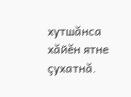хутшăнса хăйĕн ятне çухатнă.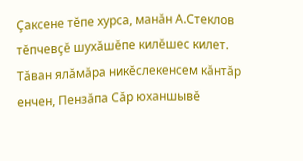Çаксене тĕпе хурса, манăн А.Стеклов тĕпчевçĕ шухăшĕпе килĕшес килет. Тăван ялăмăра никĕслекенсем кăнтăр енчен, Пензăпа Сăр юханшывĕ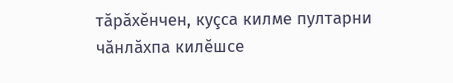тăрăхĕнчен, куçса килме пултарни чăнлăхпа килĕшсе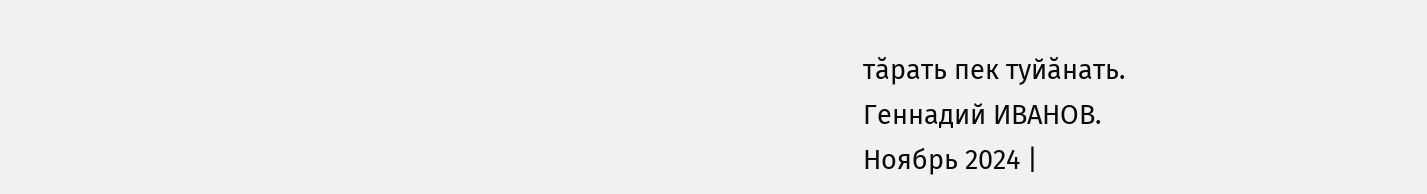тăрать пек туйăнать.
Геннадий ИВАНОВ.
Ноябрь 2024 |